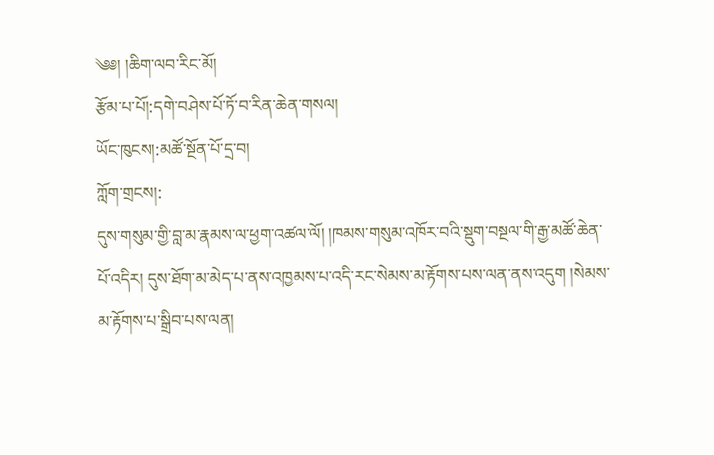༄༅། །ཆིག་ལབ་རིང་མོ།
རྩོམ་པ་པོ།:དགེ་བཤེས་པོ་ཏོ་བ་རིན་ཆེན་གསལ།
ཡོང་ཁུངས།:མཚོ་སྔོན་པོ་དྲ་བ།
ཀློག་གྲངས།:
དུས་གསུམ་གྱི་བླ་མ་རྣམས་ལ་ཕྱག་འཚལ་ལོ། །ཁམས་གསུམ་འཁོར་བའི་སྡུག་བསྔལ་གི་རྒྱ་མཚོ་ཆེན་པོ་འདིར། དུས་ཐོག་མ་མེད་པ་ནས་འཁྱམས་པ་འདི་རང་སེམས་མ་རྟོགས་པས་ལན་ནས་འདུག །སེམས་མ་རྟོགས་པ་སྒྲིབ་པས་ལན།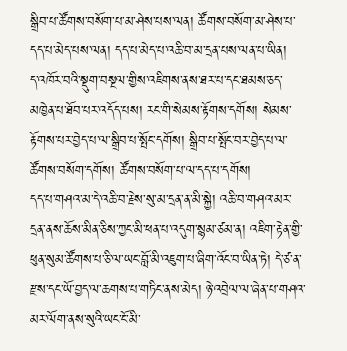སྒྲིབ་པ་ཚོགས་བསོག་པ་མ་ཤེས་པས་ལན། ཚོགས་བསོག་མ་ཤེས་པ་དད་པ་མེད་པས་ལན། དད་པ་མེད་པ་འཆི་བ་མ་དྲན་པས་ལན་པ་ཡིན།
ད་འཁོར་བའི་སྡུག་བསྔལ་གྱིས་འཇིགས་ནས་ཐར་པ་དང་ཐམས་ཅད་མཁྱེན་པ་ཐོབ་པར་འདོད་པས། རང་གི་སེམས་རྟོགས་དགོས། སེམས་རྟོགས་པར་བྱེད་པ་ལ་སྒྲིབ་པ་སྤོང་དགོས། སྒྲིབ་པ་སྤོང་བར་བྱེད་པ་ལ་ཚོགས་བསོག་དགོས། ཚོགས་བསོག་པ་ལ་དད་པ་དགོས།
དད་པ་གཤའ་མ་དེ་འཆི་བ་རྗེས་སུ་མ་དྲན་ན་མི་སྐྱེ། འཆི་བ་གཤའ་མར་དྲན་ནས་ཆོས་མིན་ཅིས་ཀྱང་མི་ཕན་པ་འདུག་སྙམ་ཙམ་ན། འཇིག་རྟེན་གྱི་ཕུན་སུམ་ཚོགས་པ་ཅི་ལ་ཡང་བློ་མི་འཇུག་པ་ཞིག་འོང་བ་ཡིན་ཏེ། དེ་ཙ་ན་རྫས་དང་ཡོ་བྱད་ལ་ཆགས་པ་གཏིང་ནས་མེད། ཉེ་འབྲེལ་ལ་ཞེན་པ་གཤའ་མར་ལོག་ནས་སུའི་ཡང་ངོ་མི་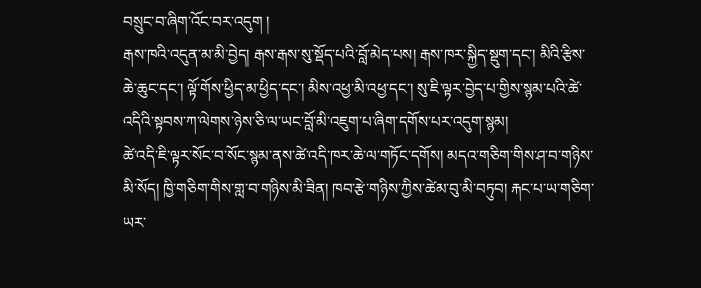བསྲུང་བ་ཞིག་འོང་བར་འདུག །
རྒས་ཁའི་འདུན་མ་མི་བྱེད། རྒས་རྒས་སུ་སྡོད་པའི་བློ་མེད་པས། རྒས་ཁར་སྐྱིད་སྡུག་དང་། མིའི་རྩིས་ཆེ་ཆུང་དང་། ལྟོ་གོས་ཕྱིད་མ་ཕྱིད་དང་། མིས་འཕྱ་མི་འཕྱ་དང་། སུ་ཇི་ལྟར་བྱེད་པ་གྱིས་སྙམ་པའི་ཚེ་འདིའི་སྟབས་ཀ་ལེགས་ཉེས་ཅི་ལ་ཡང་བློ་མི་འཇུག་པ་ཞིག་དགོས་པར་འདུག་སྙམ།
ཚེ་འདི་ཇི་ལྟར་སོང་བ་སོང་སྙམ་ནས་ཚེ་འདི་ཁར་ཆེ་ལ་གཏོང་དགོས། མདའ་གཅིག་གིས་ཤ་བ་གཉིས་མི་སོད། ཁྱི་གཅིག་གིས་གླ་བ་གཉིས་མི་ཟིན། ཁབ་རྩེ་གཉིས་ཀྱིས་ཚེམ་བུ་མི་བཏུབ། རྐང་པ་ཡ་གཅིག་ཡར་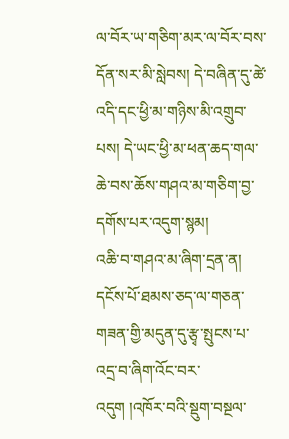ལ་བོར་ཡ་གཅིག་མར་ལ་བོར་བས་དོན་སར་མི་སླེབས། དེ་བཞིན་དུ་ཚེ་འདི་དང་ཕྱི་མ་གཉིས་མི་འགྲུབ་པས། དེ་ཡང་ཕྱི་མ་ཕན་ཆད་གལ་ཆེ་བས་ཆོས་གཤའ་མ་གཅིག་བྱ་དགོས་པར་འདུག་སྙམ།
འཆི་བ་གཤའ་མ་ཞིག་དྲན་ན། དངོས་པོ་ཐམས་ཅད་ལ་གཅན་གཟན་གྱི་མདུན་དུ་རྩྭ་སྤུངས་པ་འདྲ་བ་ཞིག་འོང་བར་འདུག །འཁོར་བའི་སྡུག་བསྔལ་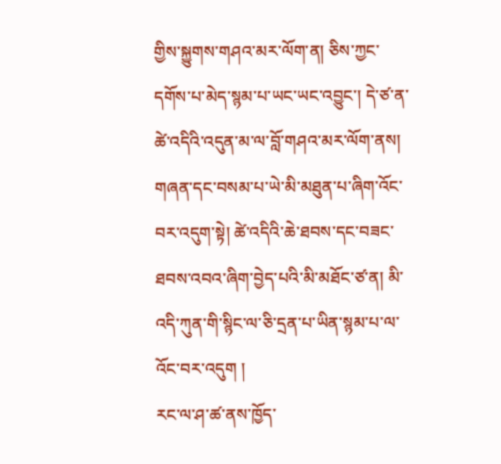གྱིས་སྐྱུགས་གཤའ་མར་ལོག་ན། ཅིས་ཀྱང་དགོས་པ་མེད་སྙམ་པ་ཡང་ཡང་འབྱུང་། དེ་ཙ་ན་ཚེ་འདིའི་འདུན་མ་ལ་བློ་གཤའ་མར་ལོག་ནས། གཞན་དང་བསམ་པ་ཡེ་མི་མཐུན་པ་ཞིག་འོང་བར་འདུག་སྟེ། ཚེ་འདིའི་ཆེ་ཐབས་དང་བཟང་ཐབས་འབའ་ཞིག་བྱེད་པའི་མི་མཐོང་ཙ་ན། མི་འདི་ཀུན་གི་སྙིང་ལ་ཅི་དྲན་པ་ཡིན་སྙམ་པ་ལ་འོང་བར་འདུག །
རང་ལ་ཤ་ཚ་ནས་ཁྱོད་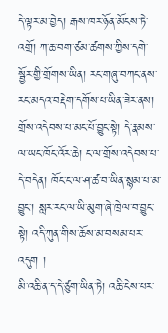དེ་ལྟར་མ་བྱེད། རྒས་ཁར་ཉོན་མོངས་ཏེ་འགྲོ། ཀ་ཆ་བག་ཙམ་ཚགས་ཀྱིས་དགེ་སྦྱོར་གྱི་གྲོགས་ཡིན། རང་གཞུ་བཀང་ནས་རང་མདའ་བརྡེག་དགོས་པ་ཡིན་ཟེར་ནས། གྲོས་འདེབས་པ་མང་པོ་བྱུང་སྟེ། དེ་རྣམས་ལ་ཡང་ཁོང་འོར་ཆེ། ང་ལ་གྲོས་འདེབས་པ་དེ་བདེན། ཁོང་ང་ལ་ཤ་ཚ་བ་ཡིན་སྙམ་པ་མ་བྱུང་། སླར་རང་ལ་ཡི་མུག་ཞེ་ཁྲེལ་བ་བྱུང་སྟེ། འདི་ཀུན་གིས་ཆོས་མ་བསམ་པར་འདུག །
མི་འཆི་ན་ད་དེ་ཙུག་ཡིན་ཏེ། འཆི་ངེས་པར་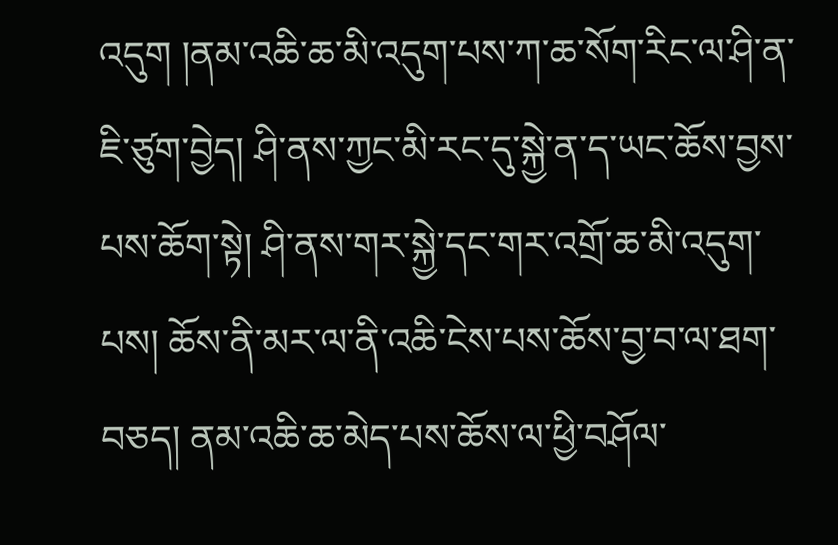འདུག །ནམ་འཆི་ཆ་མི་འདུག་པས་ཀ་ཆ་སོག་རིང་ལ་ཤི་ན་ཇི་ཙུག་བྱེད། ཤི་ནས་ཀྱང་མི་རང་དུ་སྐྱེ་ན་ད་ཡང་ཆོས་བྱས་པས་ཆོག་སྟེ། ཤི་ནས་གར་སྐྱེ་དང་གར་འགྲོ་ཆ་མི་འདུག་པས། ཆོས་ནི་མར་ལ་ནི་འཆི་ངེས་པས་ཆོས་བྱ་བ་ལ་ཐག་བཅད། ནམ་འཆི་ཆ་མེད་པས་ཆོས་ལ་ཕྱི་བཤོལ་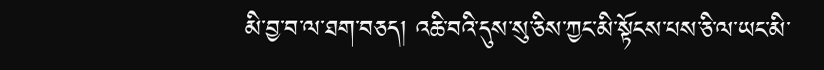མི་བྱ་བ་ལ་ཐག་བཅད། འཆི་བའི་དུས་སུ་ཅིས་ཀྱང་མི་སྟོངས་པས་ཅི་ལ་ཡང་མི་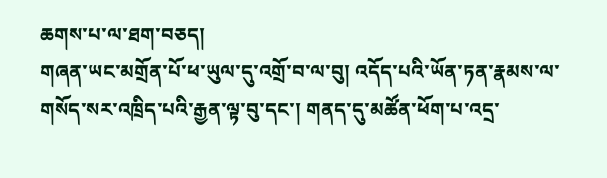ཆགས་པ་ལ་ཐག་བཅད།
གཞན་ཡང་མགྲོན་པོ་ཕ་ཡུལ་དུ་འགྲོ་བ་ལ་བུ། འདོད་པའི་ཡོན་ཏན་རྣམས་ལ་གསོད་སར་འཁྲིད་པའི་རྒྱན་ལྟ་བུ་དང་། གནད་དུ་མཚོན་ཕོག་པ་འདྲ་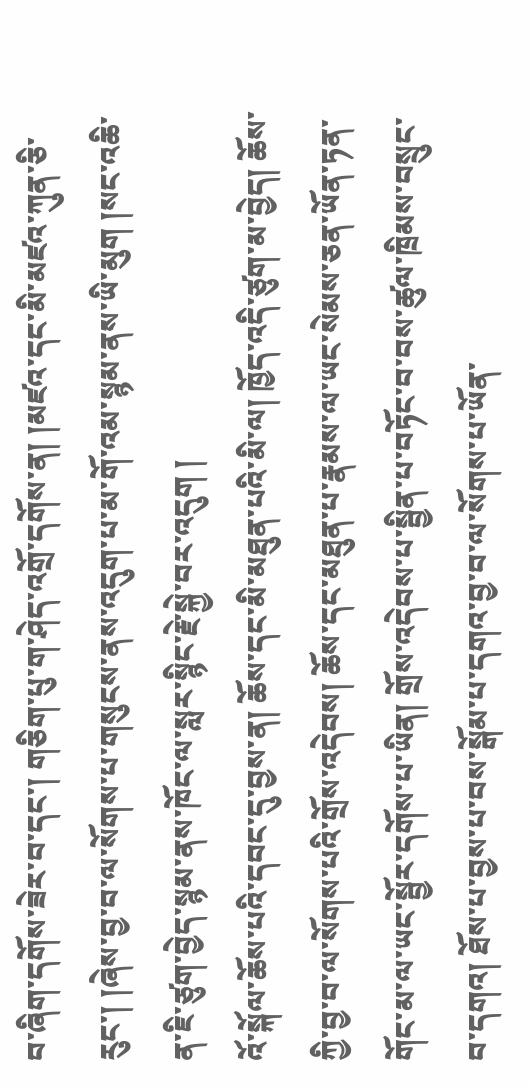བ་ཞིག་དགོས་ཟེར་བ་དང་། གཅིག་པུ་ག་ཤེད་འགྲོ་དགོས་ན། །མཛའ་དང་མི་མཛའ་ཀུན་ཅི་རུང་། །ཞེས་བྱ་བ་ལ་སོགས་པ་གསུངས་ནས་འདུག་པ་མ་གོ་འམ་སྙམ་ནས་ཡི་མུག །སང་འཆི་ན་ཇི་ཙུག་བྱེད་སྙམ་ནས་ཁོང་ལ་སླར་སྙིང་རྗེ་སྐྱེ་བར་འདུག །
འོ་སྐོལ་ཆོས་པའི་དབང་དུ་བྱས་ན། ཆོས་དང་མི་མཐུན་པའི་མི་ལ། ཁྱོད་འདི་ཙུག་མ་བྱེད། ཆོས་ཀྱི་བྱ་བ་ལ་སོགས་པའི་གྲོས་འདེབས། ཆོས་དང་མཐུན་པ་རྣམས་ལ་ཡང་སེམས་ཅན་ཡོན་ཏན་གོང་མ་ལ་ཡང་སྦྱོར་དགོས་པ་ཡིན། གྲོས་འདེབས་པ་སྦྱིན་པ་བཏོང་བ་བས་ཚུལ་ཁྲིམས་བསྲུང་བ་དགའ། ཐོས་པ་བྱས་པ་བས་སྒོམ་པ་དགའ་བྱ་བ་ལ་སོགས་པ་ཡོན་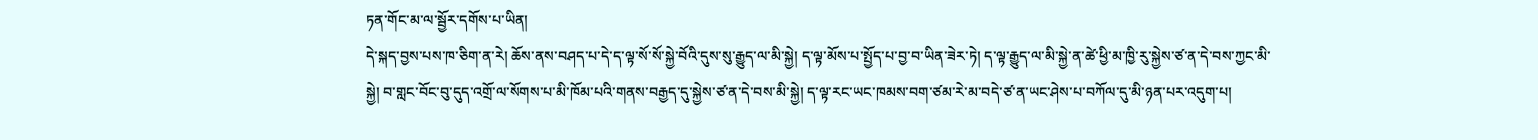ཏན་གོང་མ་ལ་སྦྱོར་དགོས་པ་ཡིན།
དེ་སྐད་བྱས་པས་ཁ་ཅིག་ན་རེ། ཆོས་ནས་བཤད་པ་དེ་ད་ལྟ་སོ་སོ་སྐྱེ་བོའི་དུས་སུ་རྒྱུད་ལ་མི་སྐྱེ། ད་ལྟ་མོས་པ་སྤྱོད་པ་བྱ་བ་ཡིན་ཟེར་ཏེ། ད་ལྟ་རྒྱུད་ལ་མི་སྐྱེ་ན་ཚེ་ཕྱི་མ་ཁྱི་རུ་སྐྱེས་ཙ་ན་དེ་བས་ཀྱང་མི་སྐྱེ། བ་གླང་བོང་བུ་དུད་འགྲོ་ལ་སོགས་པ་མི་ཁོམ་པའི་གནས་བརྒྱད་དུ་སྐྱེས་ཙ་ན་དེ་བས་མི་སྐྱེ། ད་ལྟ་རང་ཡང་ཁམས་བག་ཙམ་རེ་མ་བདེ་ཙ་ན་ཡང་ཤེས་པ་བཀོལ་དུ་མི་ཉན་པར་འདུག་པ།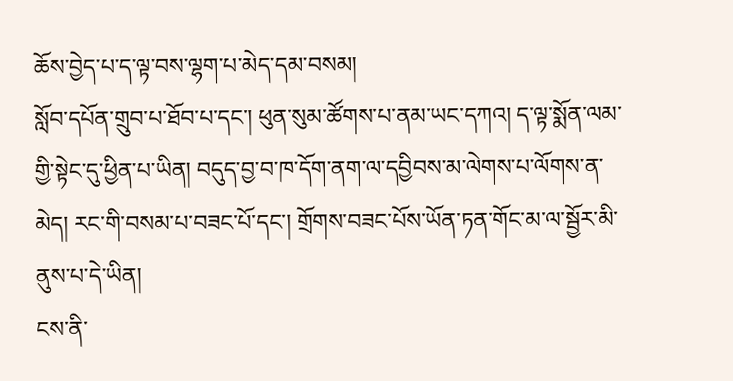ཆོས་བྱེད་པ་ད་ལྟ་བས་ལྷག་པ་མེད་དམ་བསམ།
སློབ་དཔོན་གྲུབ་པ་ཐོབ་པ་དང་། ཕུན་སུམ་ཚོགས་པ་ནམ་ཡང་དཀའ། ད་ལྟ་སྨོན་ལམ་གྱི་སྟེང་དུ་ཕྱིན་པ་ཡིན། བདུད་བྱ་བ་ཁ་དོག་ནག་ལ་དབྱིབས་མ་ལེགས་པ་ལོགས་ན་མེད། རང་གི་བསམ་པ་བཟང་པོ་དང་། གྲོགས་བཟང་པོས་ཡོན་ཏན་གོང་མ་ལ་སྦྱོར་མི་ནུས་པ་དེ་ཡིན།
ངས་ནི་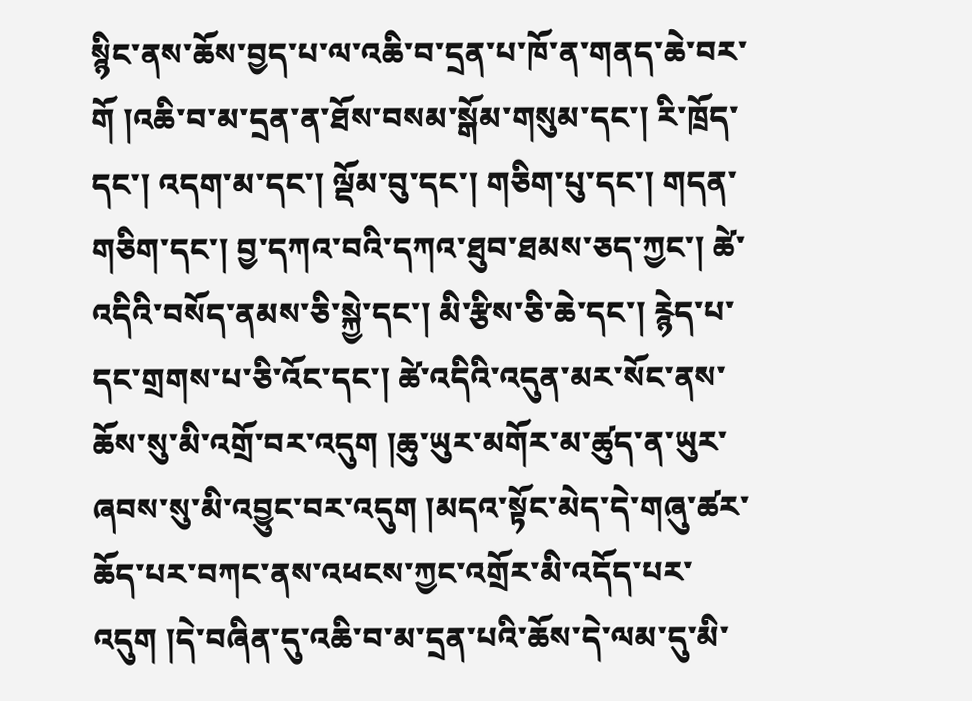སྙིང་ནས་ཆོས་བྱད་པ་ལ་འཆི་བ་དྲན་པ་ཁོ་ན་གནད་ཆེ་བར་གོ །འཆི་བ་མ་དྲན་ན་ཐོས་བསམ་སྒོམ་གསུམ་དང་། རི་ཁྲོད་དང་། འདག་མ་དང་། ལྡོམ་བུ་དང་། གཅིག་པུ་དང་། གདན་གཅིག་དང་། བྱ་དཀའ་བའི་དཀའ་ཐུབ་ཐམས་ཅད་ཀྱང་། ཚེ་འདིའི་བསོད་ནམས་ཅི་སྐྱེ་དང་། མི་རྩིས་ཅི་ཆེ་དང་། རྙེད་པ་དང་གྲགས་པ་ཅི་འོང་དང་། ཚེ་འདིའི་འདུན་མར་སོང་ནས་ཆོས་སུ་མི་འགྲོ་བར་འདུག །ཆུ་ཡུར་མགོར་མ་ཚུད་ན་ཡུར་ཞབས་སུ་མི་འབྱུང་བར་འདུག །མདའ་སྟོང་མེད་དེ་གཞུ་ཚར་ཆོད་པར་བཀང་ནས་འཕངས་ཀྱང་འགྲོར་མི་འདོད་པར་འདུག །དེ་བཞིན་དུ་འཆི་བ་མ་དྲན་པའི་ཆོས་དེ་ལམ་དུ་མི་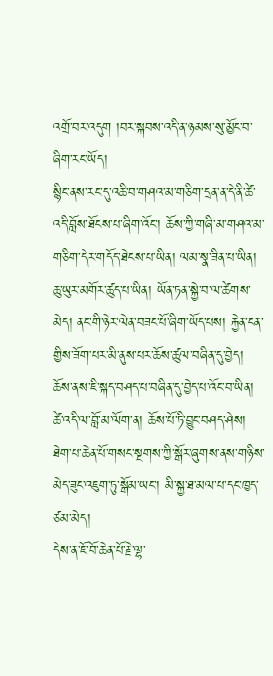འགྲོ་བར་འདུག །བར་སྐབས་འདི་ན་ཉམས་སུ་མྱོང་བ་ཞིག་རང་ཡོད།
སྙིང་ནས་རང་དུ་འཆི་བ་གཤའ་མ་གཅིག་དྲན་ན་དེ་ནི་ཚེ་འདི་བློས་ཐོངས་པ་ཞིག་འོང་། ཆོས་ཀྱི་གཞི་མ་གཤའ་མ་གཅིག་དེར་གདོད་ཐེངས་པ་ཡིན། ལམ་སྣ་ཟིན་པ་ཡིན། ཆུ་ཡུར་མགོར་ཚུད་པ་ཡིན། ཡོན་ཏན་སྐྱེ་བ་ལ་ཚེགས་མེད། ནང་གི་ཉེར་ལེན་བཟང་པོ་ཞིག་ཡོད་པས། རྐྱེན་ངན་གྱིས་ཟོག་པར་མི་ནུས་པར་ཆོས་ཚུལ་བཞིན་དུ་བྱེད། ཆོས་ནས་ཇི་སྐད་བཤད་པ་བཞིན་དུ་བྱེད་པ་འོང་བ་ཡིན།
ཚེ་འདི་ལ་བློ་མ་ལོག་ན། ཆོས་པོ་ཏི་བྱུང་བཤད་ཤེས། ཐེག་པ་ཆེན་པོ་གསང་སྔགས་ཀྱི་སྒོར་ཞུགས་ནས་གཉིས་མེད་ཟུང་འཇུག་ཏུ་སྒོམ་ཡང་། མི་སྐྱ་ཐ་མལ་པ་དང་ཁྱད་ཙམ་མེད།
དེས་ན་ཇོ་བོ་ཆེན་པོ་རྗེ་ལྷ་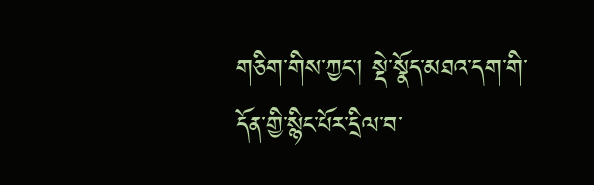གཅིག་གིས་ཀྱང་། སྡེ་སྣོད་མཐའ་དག་གི་དོན་གྱི་སྙིང་པོར་དྲིལ་བ་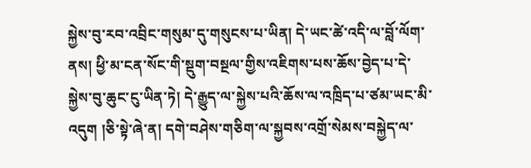སྐྱེས་བུ་རབ་འབྲིང་གསུམ་དུ་གསུངས་པ་ཡིན། དེ་ཡང་ཚེ་འདི་ལ་བློ་ལོག་ནས། ཕྱི་མ་ངན་སོང་གི་སྡུག་བསྔལ་གྱིས་འཇིགས་པས་ཆོས་བྱེད་པ་དེ་སྐྱེས་བུ་ཆུང་ངུ་ཡིན་ཏེ། དེ་རྒྱུད་ལ་སྐྱེས་པའི་ཆོས་ལ་འཁྲིད་པ་ཙམ་ཡང་མི་འདུག །ཅི་སྟེ་ཞེ་ན། དགེ་བཤེས་གཅིག་ལ་སྐྱབས་འགྲོ་སེམས་བསྐྱེད་ལ་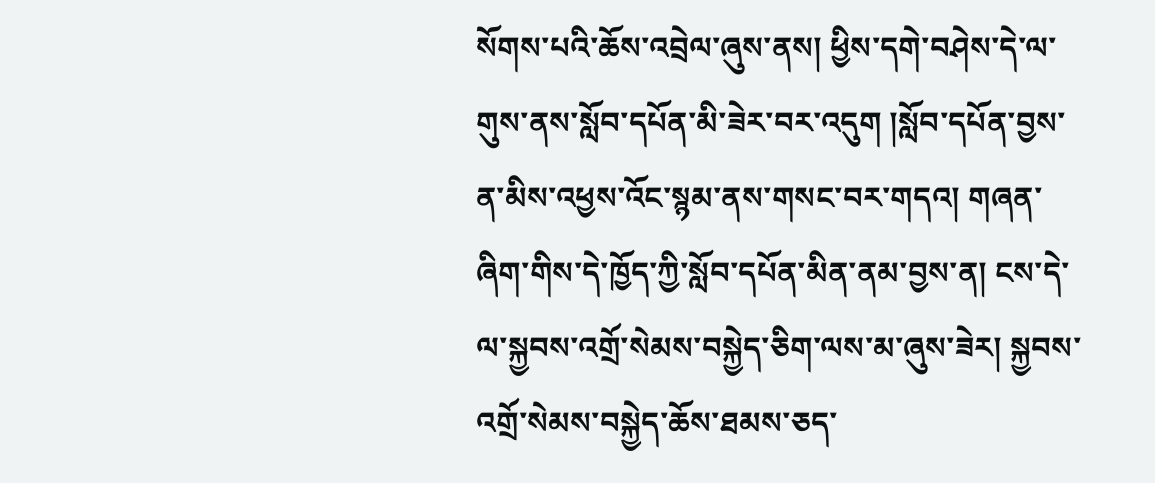སོགས་པའི་ཆོས་འབྲེལ་ཞུས་ནས། ཕྱིས་དགེ་བཤེས་དེ་ལ་གུས་ནས་སློབ་དཔོན་མི་ཟེར་བར་འདུག །སློབ་དཔོན་བྱས་ན་མིས་འཕྱས་འོང་སྙམ་ནས་གསང་བར་གདའ། གཞན་ཞིག་གིས་དེ་ཁྱོད་ཀྱི་སློབ་དཔོན་མིན་ནམ་བྱས་ན། ངས་དེ་ལ་སྐྱབས་འགྲོ་སེམས་བསྐྱེད་ཅིག་ལས་མ་ཞུས་ཟེར། སྐྱབས་འགྲོ་སེམས་བསྐྱེད་ཆོས་ཐམས་ཅད་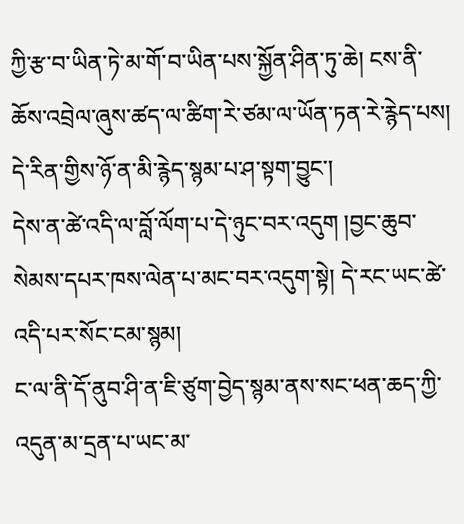ཀྱི་རྩ་བ་ཡིན་ཏེ་མ་གོ་བ་ཡིན་པས་སྐྱོན་ཤིན་ཏུ་ཆེ། ངས་ནི་ཆོས་འབྲེལ་ཞུས་ཚད་ལ་ཚིག་རེ་ཙམ་ལ་ཡོན་ཏན་རེ་རྙེད་པས། དེ་རིན་གྱིས་ཉོ་ན་མི་རྙེད་སྙམ་པ་ཤ་སྟག་བྱུང་།
དེས་ན་ཚེ་འདི་ལ་བློ་ལོག་པ་དེ་ཉུང་བར་འདུག །བྱང་ཆུབ་སེམས་དཔར་ཁས་ལེན་པ་མང་བར་འདུག་སྟེ། དེ་རང་ཡང་ཚེ་འདི་པར་སོང་ངམ་སྙམ།
ང་ལ་ནི་དོ་ནུབ་ཤི་ན་ཇི་ཙུག་བྱེད་སྙམ་ནས་སང་ཕན་ཆད་ཀྱི་འདུན་མ་དྲན་པ་ཡང་མ་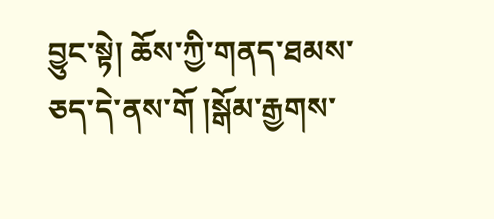བྱུང་སྟེ། ཆོས་ཀྱི་གནད་ཐམས་ཅད་དེ་ནས་གོ །སྒོམ་རྒྱགས་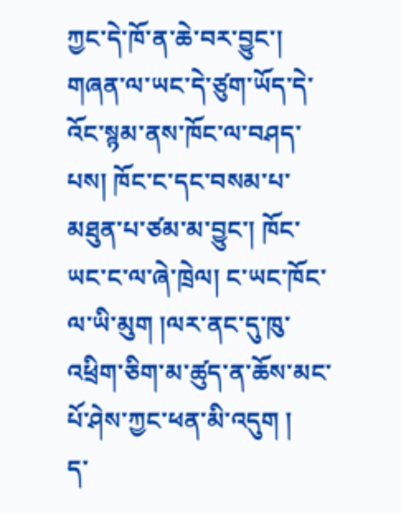ཀྱང་དེ་ཁོ་ན་ཆེ་བར་བྱུང་།
གཞན་ལ་ཡང་དེ་ཙུག་ཡོད་དེ་འོང་སྙམ་ནས་ཁོང་ལ་བཤད་པས། ཁོང་ང་དང་བསམ་པ་མཐུན་པ་ཙམ་མ་བྱུང་། ཁོང་ཡང་ང་ལ་ཞེ་ཁྲེལ། ང་ཡང་ཁོང་ལ་ཡི་མུག །ལར་ནང་དུ་ཁུ་འཕྲིག་ཅིག་མ་ཚུད་ན་ཆོས་མང་པོ་ཤེས་ཀྱང་ཕན་མི་འདུག །
ད་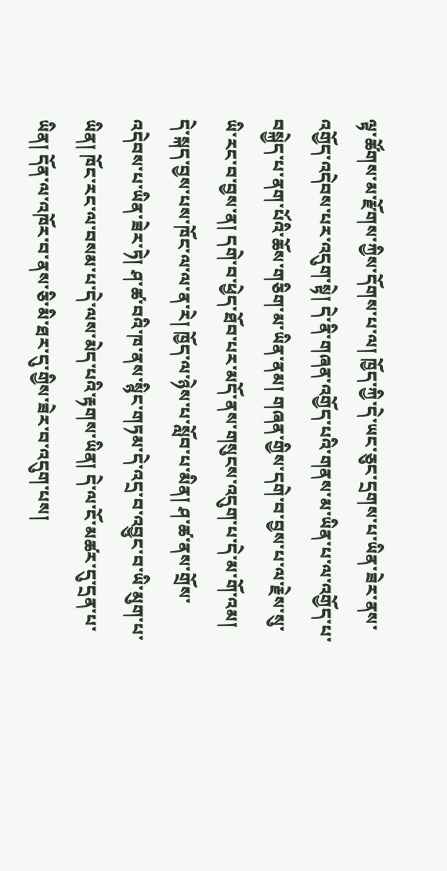ལྟ་ཚོགས་མ་རྫོགས་ཀྱིས་དོགས་པ་ལ། ཁྱོད་ཀྱི་དེ་ཡང་ཅུང་དྲགས་པ་ཡིན་ཟེར་ནས་འགྱོད་འདེབས་པར་འདུག་སྟེ། དེ་ནི་གཞན་འགྱོད་པའི་གནས་མ་ཡིན་པ་ལ་འགྱོད་པ་བསྐྱེད་པ་ནག་པོའི་ཆོས་གཅིག་མ་ཡིན་ནམ། གཞན་གྱིས་དགེ་བ་བྱས་པ་ལ་རྗེས་སུ་ཡི་རང་བ་བྱས་ན། དགེ་བ་ཕྱེད་ཐོབ་པར་མདོ་ནས་གསུངས་འདུག་པ་དེ་མ་གོ་འམ།
དེ་སྐད་བྱས་པས་ཁོང་ལ་ལ་ན་རེ། ཁྱོད་ལ་ཉེས་པ་སློབ་པ་མིན། ཤ་ཚ་ནས་གྲོས་འདེབས་པ་ཡིན་ཟེར་ཏེ། ཤ་ཚ་བའི་ཁ་ནས་སྙིང་གཏམ་དེ་འདྲ་བ་འབྱུང་བ་ཡི་མུག་པ་ཡིན། ཁོང་རང་ལ་བསམ་པ་དེ་ལས་མེད་པའི་རྟགས་ཡིན། དེ་ལ་ངོ་མཚར་དུ་དྲན་པ་ཡིན། དོན་ལ་འཁོར་བ་ནས་ཅི་མི་ཐར་དུ་གྱིས་ཟེར་བ་འདུག་པས།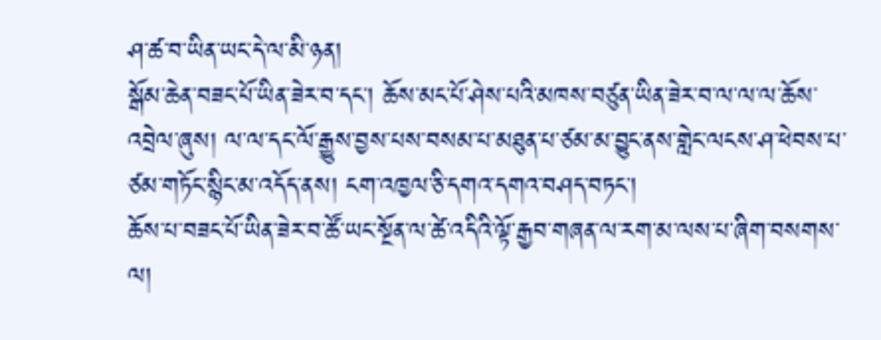ཤ་ཚ་བ་ཡིན་ཡང་དེ་ལ་མི་ཉན།
སྒོམ་ཆེན་བཟང་པོ་ཡིན་ཟེར་བ་དང་། ཆོས་མང་པོ་ཤེས་པའི་མཁས་བཙུན་ཡིན་ཟེར་བ་ལ་ལ་ལ་ཆོས་འབྲེལ་ཞུས། ལ་ལ་དང་ལོ་རྒྱུས་བྱས་པས་བསམ་པ་མཐུན་པ་ཙམ་མ་བྱུང་ནས་གླེང་ལངས་ཤ་ཕེབས་པ་ཙམ་གཏོང་སྙིང་མ་འདོད་ནས། ངག་འཁྱལ་ཅི་དགའ་དགའ་བཤད་བཏང་།
ཆོས་པ་བཟང་པོ་ཡིན་ཟེར་བ་ཚོ་ཡང་སྔོན་ལ་ཚེ་འདིའི་ལྟོ་རྒྱབ་གཞན་ལ་རག་མ་ལས་པ་ཞིག་བསགས་ལ།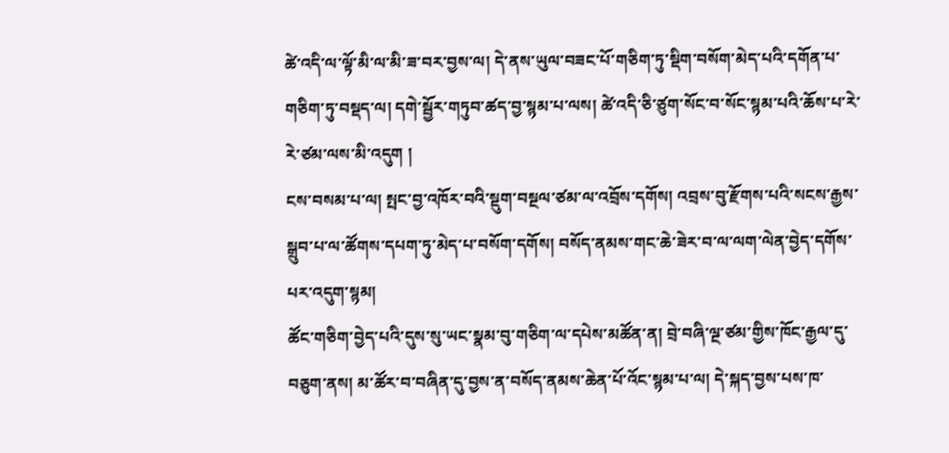ཚེ་འདི་ལ་ལྟོ་མི་ལ་མི་ཟ་བར་བྱས་ལ། དེ་ནས་ཡུལ་བཟང་པོ་གཅིག་ཏུ་སྡིག་བསོག་མེད་པའི་དགོན་པ་གཅིག་ཏུ་བསྡད་ལ། དགེ་སྦྱོར་གཏུབ་ཚད་བྱ་སྙམ་པ་ལས། ཚེ་འདི་ཅི་ཙུག་སོང་བ་སོང་སྙམ་པའི་ཆོས་པ་རེ་རེ་ཙམ་ལས་མི་འདུག །
ངས་བསམ་པ་ལ། སྤང་བྱ་འཁོར་བའི་སྡུག་བསྔལ་ཙམ་ལ་འབྲོས་དགོས། འབྲས་བུ་རྫོགས་པའི་སངས་རྒྱས་སྒྲུབ་པ་ལ་ཚོགས་དཔག་ཏུ་མེད་པ་བསོག་དགོས། བསོད་ནམས་གང་ཆེ་ཟེར་བ་ལ་ལག་ལེན་བྱེད་དགོས་པར་འདུག་སྙམ།
ཚོང་གཅིག་བྱེད་པའི་དུས་སུ་ཡང་སྣམ་བུ་གཅིག་ལ་དཔེས་མཚོན་ན། བྲེ་བཞི་ལྔ་ཙམ་གྱིས་ཁོང་རྒྱལ་དུ་བཅུག་ནས། མ་ཚོར་བ་བཞིན་དུ་བྱས་ན་བསོད་ནམས་ཆེན་པོ་འོང་སྙམ་པ་ལ། དེ་སྐད་བྱས་པས་ཁ་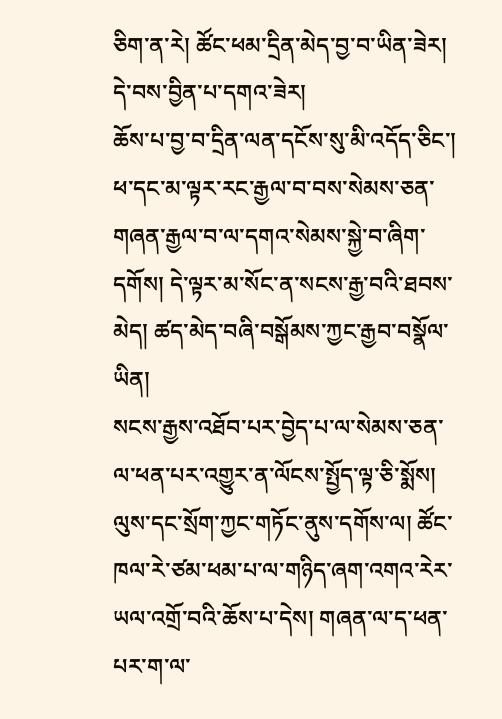ཅིག་ན་རེ། ཚོང་ཕམ་དྲིན་མེད་བྱ་བ་ཡིན་ཟེར། དེ་བས་བྱིན་པ་དགའ་ཟེར།
ཆོས་པ་བྱ་བ་དྲིན་ལན་དངོས་སུ་མི་འདོད་ཅིང་། ཕ་དང་མ་ལྟར་རང་རྒྱལ་བ་བས་སེམས་ཅན་གཞན་རྒྱལ་བ་ལ་དགའ་སེམས་སྐྱེ་བ་ཞིག་དགོས། དེ་ལྟར་མ་སོང་ན་སངས་རྒྱ་བའི་ཐབས་མེད། ཚད་མེད་བཞི་བསྒོམས་ཀྱང་རྒྱབ་བསྣོལ་ཡིན།
སངས་རྒྱས་འཐོབ་པར་བྱེད་པ་ལ་སེམས་ཅན་ལ་ཕན་པར་འགྱུར་ན་ལོངས་སྤྱོད་ལྟ་ཅི་སྨོས། ལུས་དང་སྲོག་ཀྱང་གཏོང་ནུས་དགོས་ལ། ཚོང་ཁལ་རེ་ཙམ་ཕམ་པ་ལ་གཉིད་ཞག་འགའ་རེར་ཡལ་འགྲོ་བའི་ཆོས་པ་དེས། གཞན་ལ་ད་ཕན་པར་ག་ལ་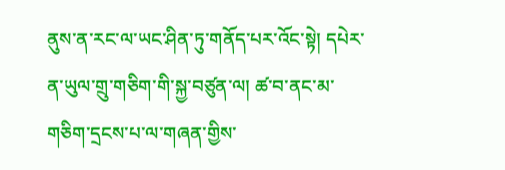ནུས་ན་རང་ལ་ཡང་ཤིན་ཏུ་གནོད་པར་འོང་སྟེ། དཔེར་ན་ཡུལ་གྲུ་གཅིག་གི་སྐྱ་བཙུན་ལ། ཚ་བ་ནང་མ་གཅིག་དྲངས་པ་ལ་གཞན་གྱིས་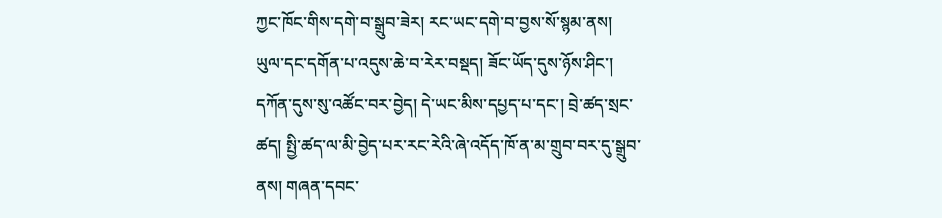ཀྱང་ཁོང་གིས་དགེ་བ་སྒྲུབ་ཟེར། རང་ཡང་དགེ་བ་བྱས་སོ་སྙམ་ནས། ཡུལ་དང་དགོན་པ་འདུས་ཆེ་བ་རེར་བསྡད། ཟོང་ཡོད་དུས་ཉོས་ཤིང་། དཀོན་དུས་སུ་འཚོང་བར་བྱེད། དེ་ཡང་མིས་དཔྱད་པ་དང་། བྲེ་ཚད་སྲང་ཚད། སྤྱི་ཚད་ལ་མི་བྱེད་པར་རང་རེའི་ཞེ་འདོད་ཁོ་ན་མ་གྲུབ་བར་དུ་སྒྲུབ་ནས། གཞན་དབང་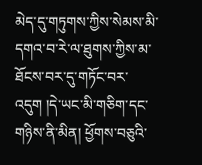མེད་དུ་གཏུགས་ཀྱིས་སེམས་མི་དགའ་བ་རེ་ལ་ཐུགས་ཀྱིས་མ་ཐོངས་བར་དུ་གཏོང་བར་འདུག །དེ་ཡང་མི་གཅིག་དང་གཉིས་ནི་མིན། ཕྱོགས་བཅུའི་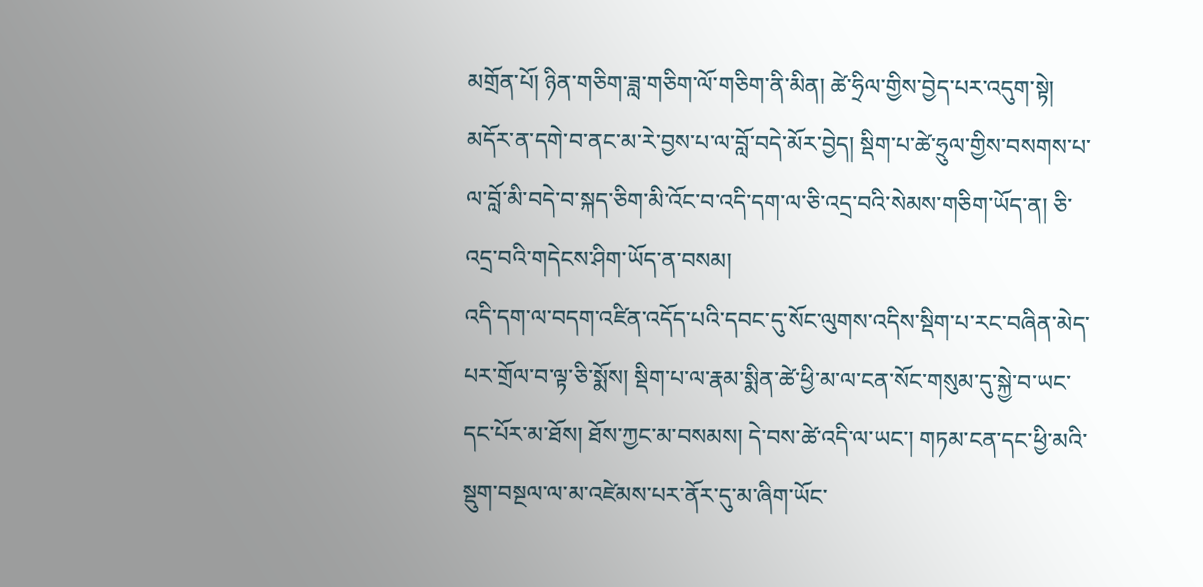མགྲོན་པོ། ཉིན་གཅིག་ཟླ་གཅིག་ལོ་གཅིག་ནི་མིན། ཚེ་ཧྲིལ་གྱིས་བྱེད་པར་འདུག་སྟེ། མདོར་ན་དགེ་བ་ནང་མ་རེ་བྱས་པ་ལ་བློ་བདེ་མོར་བྱེད། སྡིག་པ་ཚེ་ཧྲུལ་གྱིས་བསགས་པ་ལ་བློ་མི་བདེ་བ་སྐད་ཅིག་མི་འོང་བ་འདི་དག་ལ་ཅི་འདྲ་བའི་སེམས་གཅིག་ཡོད་ན། ཅི་འདྲ་བའི་གདེངས་ཤིག་ཡོད་ན་བསམ།
འདི་དག་ལ་བདག་འཛིན་འདོད་པའི་དབང་དུ་སོང་ལུགས་འདིས་སྡིག་པ་རང་བཞིན་མེད་པར་གྲོལ་བ་ལྟ་ཅི་སྨོས། སྡིག་པ་ལ་རྣམ་སྨིན་ཚེ་ཕྱི་མ་ལ་ངན་སོང་གསུམ་དུ་སྐྱེ་བ་ཡང་དང་པོར་མ་ཐོས། ཐོས་ཀྱང་མ་བསམས། དེ་བས་ཚེ་འདི་ལ་ཡང་། གཏམ་ངན་དང་ཕྱི་མའི་སྡུག་བསྔལ་ལ་མ་འཛེམས་པར་ནོར་དུ་མ་ཞིག་ཡོང་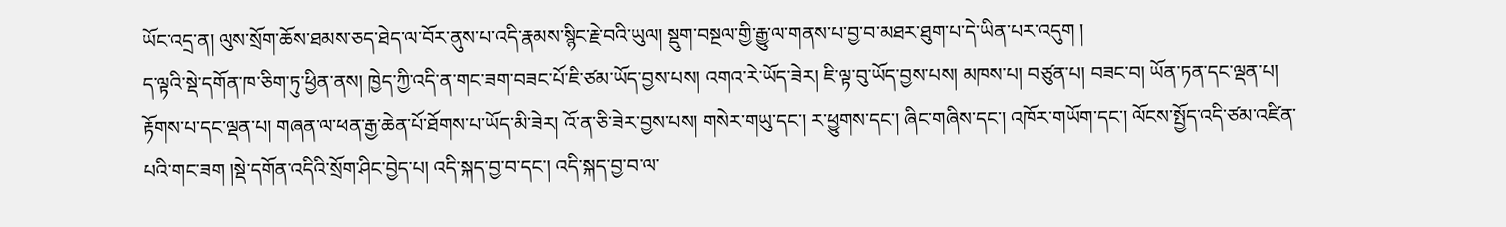ཡོང་འདྲ་ན། ལུས་སྲོག་ཆོས་ཐམས་ཅད་ཐེད་ལ་བོར་ནུས་པ་འདི་རྣམས་སྙིང་རྗེ་བའི་ཡུལ། སྡུག་བསྔལ་གྱི་རྒྱུ་ལ་གནས་པ་བྱ་བ་མཐར་ཐུག་པ་དེ་ཡིན་པར་འདུག །
ད་ལྟའི་སྡེ་དགོན་ཁ་ཅིག་ཏུ་ཕྱིན་ནས། ཁྱེད་ཀྱི་འདི་ན་གང་ཟག་བཟང་པོ་ཇི་ཙམ་ཡོད་བྱས་པས། འགའ་རེ་ཡོད་ཟེར། ཇི་ལྟ་བུ་ཡོད་བྱས་པས། མཁས་པ། བཙུན་པ། བཟང་བ། ཡོན་ཏན་དང་ལྡན་པ། རྟོགས་པ་དང་ལྡན་པ། གཞན་ལ་ཕན་རྒྱ་ཆེན་པོ་ཐོགས་པ་ཡོད་མི་ཟེར། འོ་ན་ཅི་ཟེར་བྱས་པས། གསེར་གཡུ་དང་། ར་ཕྱུགས་དང་། ཞིང་གཞིས་དང་། འཁོར་གཡོག་དང་། ལོངས་སྤྱོད་འདི་ཙམ་འཛིན་པའི་གང་ཟག །སྡེ་དགོན་འདིའི་སྲོག་ཤིང་བྱེད་པ། འདི་སྐད་བྱ་བ་དང་། འདི་སྐད་བྱ་བ་ལ་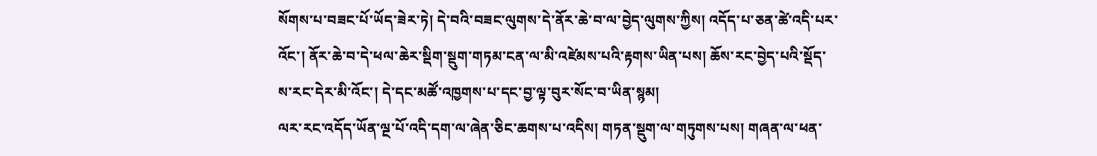སོགས་པ་བཟང་པོ་ཡོད་ཟེར་ཏེ། དེ་བའི་བཟང་ལུགས་དེ་ནོར་ཆེ་བ་ལ་བྱེད་ལུགས་ཀྱིས། འདོད་པ་ཅན་ཚེ་འདི་པར་འོང་། ནོར་ཆེ་བ་དེ་ཕལ་ཆེར་སྡིག་སྡུག་གཏམ་ངན་ལ་མི་འཛེམས་པའི་རྟགས་ཡིན་པས། ཆོས་རང་བྱེད་པའི་སྡོད་ས་རང་དེར་མི་འོང་། དེ་དང་མཚོ་འཁྱགས་པ་དང་བྱ་ལྟ་བུར་སོང་བ་ཡིན་སྙམ།
ལར་རང་འདོད་ཡོན་ལྔ་པོ་འདི་དག་ལ་ཞེན་ཅིང་ཆགས་པ་འདིས། གཏན་སྡུག་ལ་གཏུགས་པས། གཞན་ལ་ཕན་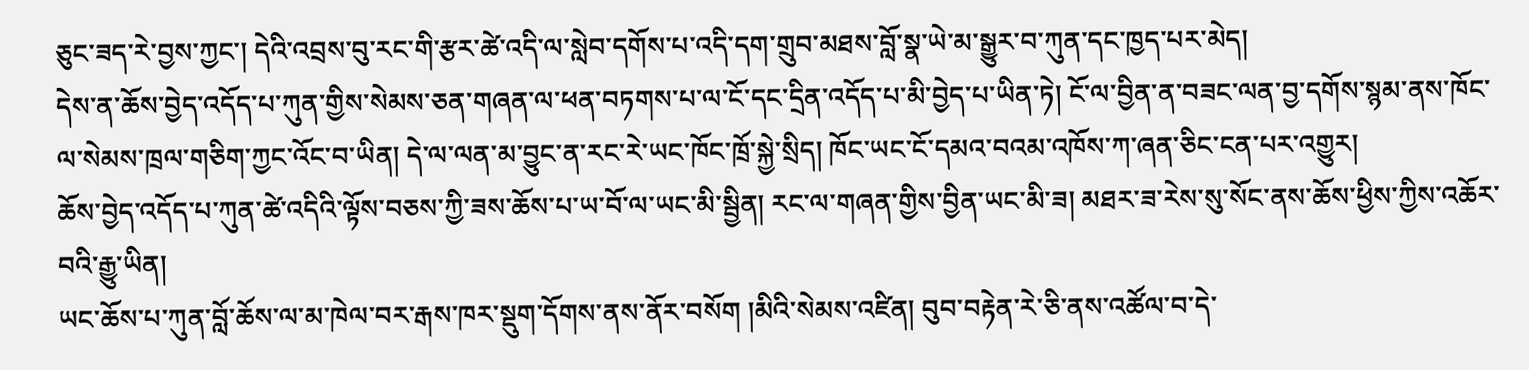ཅུང་ཟད་རེ་བྱས་ཀྱང་། དེའི་འབྲས་བུ་རང་གི་རྩར་ཚེ་འདི་ལ་སླེབ་དགོས་པ་འདི་དག་གྲུབ་མཐས་བློ་སྣ་ཡེ་མ་སྒྱུར་བ་ཀུན་དང་ཁྱད་པར་མེད།
དེས་ན་ཆོས་བྱེད་འདོད་པ་ཀུན་གྱིས་སེམས་ཅན་གཞན་ལ་ཕན་བཏགས་པ་ལ་ངོ་དང་དྲིན་འདོད་པ་མི་བྱེད་པ་ཡིན་ཏེ། ངོ་ལ་བྱིན་ན་བཟང་ལན་བྱ་དགོས་སྙམ་ནས་ཁོང་ལ་སེམས་ཁྲལ་གཅིག་ཀྱང་འོང་བ་ཡིན། དེ་ལ་ལན་མ་བྱུང་ན་རང་རེ་ཡང་ཁོང་ཁྲོ་སྐྱེ་སྲིད། ཁོང་ཡང་ངོ་དམའ་བའམ་འཁོས་ཀ་ཞན་ཅིང་ངན་པར་འགྱུར།
ཆོས་བྱེད་འདོད་པ་ཀུན་ཚེ་འདིའི་ལྟོས་བཅས་ཀྱི་ཟས་ཆོས་པ་ཡ་བོ་ལ་ཡང་མི་སྦྱིན། རང་ལ་གཞན་གྱིས་བྱིན་ཡང་མི་ཟ། མཐར་ཟ་རེས་སུ་སོང་ནས་ཆོས་ཕྱིས་ཀྱིས་འཆོར་བའི་རྒྱུ་ཡིན།
ཡང་ཆོས་པ་ཀུན་བློ་ཆོས་ལ་མ་ཁེལ་བར་རྒས་ཁར་སྡུག་དོགས་ནས་ནོར་བསོག །མིའི་སེམས་འཛིན། བུབ་བརྟེན་རེ་ཅི་ནས་འཚོལ་བ་དེ་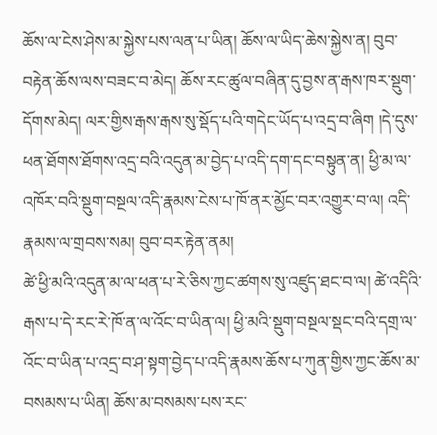ཆོས་ལ་ངེས་ཤེས་མ་སྐྱེས་པས་ལན་པ་ཡིན། ཆོས་ལ་ཡིད་ཆེས་སྐྱེས་ན། བུབ་བརྟེན་ཆོས་ལས་བཟང་བ་མེད། ཆོས་རང་ཚུལ་བཞིན་དུ་བྱས་ན་རྒས་ཁར་སྡུག་དོགས་མེད། ལར་གྱིས་རྒས་རྒས་སུ་སྡོད་པའི་གདེང་ཡོད་པ་འདྲ་བ་ཞིག །དེ་དུས་ཕན་ཐོགས་ཐོགས་འདྲ་བའི་འདུན་མ་བྱེད་པ་འདི་དག་དང་བསྟུན་ན། ཕྱི་མ་ལ་འཁོར་བའི་སྡུག་བསྔལ་འདི་རྣམས་ངེས་པ་ཁོ་ནར་མྱོང་བར་འགྱུར་བ་ལ། འདི་རྣམས་ལ་གྲབས་སམ། བུབ་བར་རྟེན་ནམ།
ཚེ་ཕྱི་མའི་འདུན་མ་ལ་ཕན་པ་རེ་ཅིས་ཀྱང་ཚགས་སུ་འཛུད་ཐང་བ་ལ། ཚེ་འདིའི་རྒས་པ་དེ་རང་རེ་ཁོ་ན་ལ་འོང་བ་ཡིན་ལ། ཕྱི་མའི་སྡུག་བསྔལ་སྡང་བའི་དགྲ་ལ་འོང་བ་ཡིན་པ་འདྲ་བ་ཤ་སྟག་བྱེད་པ་འདི་རྣམས་ཆོས་པ་ཀུན་གྱིས་ཀྱང་ཆོས་མ་བསམས་པ་ཡིན། ཆོས་མ་བསམས་པས་རང་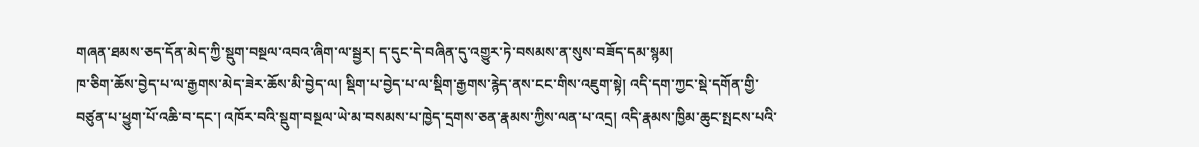གཞན་ཐམས་ཅད་དོན་མེད་ཀྱི་སྡུག་བསྔལ་འབའ་ཞིག་ལ་སྦྱར། ད་དུང་དེ་བཞིན་དུ་འགྱུར་ཏེ་བསམས་ན་སུས་བཟོད་དམ་སྙམ།
ཁ་ཅིག་ཆོས་བྱེད་པ་ལ་རྒྱགས་མེད་ཟེར་ཆོས་མི་བྱེད་ལ། སྡིག་པ་བྱེད་པ་ལ་སྡིག་རྒྱགས་རྙེད་ནས་ངང་གིས་འཇུག་སྟེ། འདི་དག་ཀྱང་སྡེ་དགོན་གྱི་བཙུན་པ་ཕྱུག་པོ་འཆི་བ་དང་། འཁོར་བའི་སྡུག་བསྔལ་ཡེ་མ་བསམས་པ་ཁྱེད་དྲགས་ཅན་རྣམས་ཀྱིས་ལན་པ་འདྲ། འདི་རྣམས་ཁྱིམ་ཆུང་སྤངས་པའི་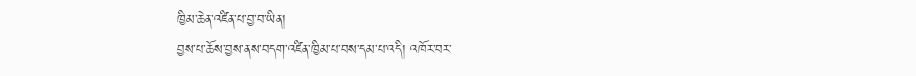ཁྱིམ་ཆེན་འཛིན་པ་བྱ་བ་ཡིན།
བྱས་པ་ཆོས་བྱས་ནས་བདག་འཛིན་ཁྱིམ་པ་བས་དམ་པ་འདི། འཁོར་བར་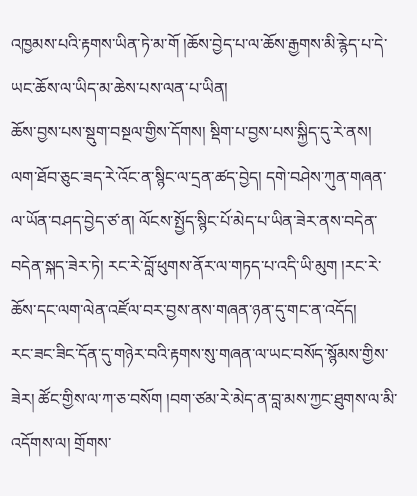འཁྱམས་པའི་རྟགས་ཡིན་ཏེ་མ་གོ །ཆོས་བྱེད་པ་ལ་ཆོས་རྒྱགས་མི་རྙེད་པ་དེ་ཡང་ཆོས་ལ་ཡིད་མ་ཆེས་པས་ལན་པ་ཡིན།
ཆོས་བྱས་པས་སྡུག་བསྔལ་གྱིས་དོགས། སྡིག་པ་བྱས་པས་སྐྱིད་དུ་རེ་ནས། ལག་ཐོབ་ཅུང་ཟད་རེ་འོང་ན་སྙིང་ལ་དྲན་ཚད་བྱེད། དགེ་བཤེས་ཀུན་གཞན་ལ་ཡོན་བཤད་བྱེད་ཙ་ན། ལོངས་སྤྱོད་སྙིང་པོ་མེད་པ་ཡིན་ཟེར་ནས་བདེན་བདེན་སྐད་ཟེར་ཏེ། རང་རེ་བློ་ཕུགས་ནོར་ལ་གཏད་པ་འདི་ཡི་མུག །རང་རེ་ཆོས་དང་ལག་ལེན་འཛོལ་བར་བྱས་ནས་གཞན་ཉན་དུ་གང་ན་འདོད།
རང་ཟང་ཟིང་དོན་དུ་གཉེར་བའི་རྟགས་སུ་གཞན་ལ་ཡང་བསོད་སྙོམས་གྱིས་ཟེར། ཚོང་གྱིས་ལ་ཀ་ཅ་བསོག །བག་ཙམ་རེ་མེད་ན་བླ་མས་ཀྱང་ཐུགས་ལ་མི་འདོགས་ལ། གྲོགས་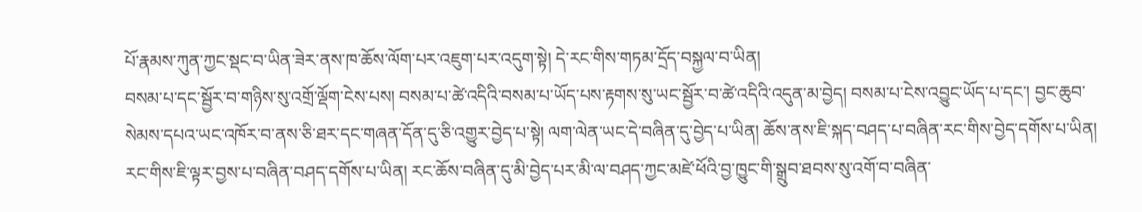པོ་རྣམས་ཀུན་ཀྱང་སྡང་བ་ཡིན་ཟེར་ནས་ཁ་ཆོས་ལོག་པར་འཇུག་པར་འདུག་སྟེ། དེ་རང་གིས་གཏམ་དྲོད་བསྐྱལ་བ་ཡིན།
བསམ་པ་དང་སྦྱོར་བ་གཉིས་སུ་འགྲོ་ལྡོག་ངེས་པས། བསམ་པ་ཚེ་འདིའི་བསམ་པ་ཡོད་པས་རྟགས་སུ་ཡང་སྦྱོར་བ་ཚེ་འདིའི་འདུན་མ་བྱེད། བསམ་པ་ངེས་འབྱུང་ཡོད་པ་དང་། བྱང་ཆུབ་སེམས་དཔའ་ཡང་འཁོར་བ་ནས་ཅི་ཐར་དང་གཞན་དོན་དུ་ཅི་འགྱུར་བྱེད་པ་སྟེ། ལག་ལེན་ཡང་དེ་བཞིན་དུ་བྱེད་པ་ཡིན། ཆོས་ནས་ཇི་སྐད་བཤད་པ་བཞིན་རང་གིས་བྱེད་དགོས་པ་ཡིན། རང་གིས་ཇི་ལྟར་བྱས་པ་བཞིན་བཤད་དགོས་པ་ཡིན། རང་ཆོས་བཞིན་དུ་མི་བྱེད་པར་མི་ལ་བཤད་ཀྱང་མཛེ་ཕོའི་བྱ་ཁྱུང་གི་སྒྲུབ་ཐབས་སུ་འགོ་བ་བཞིན་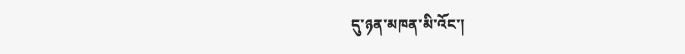དུ་ཉན་མཁན་མི་འོང་།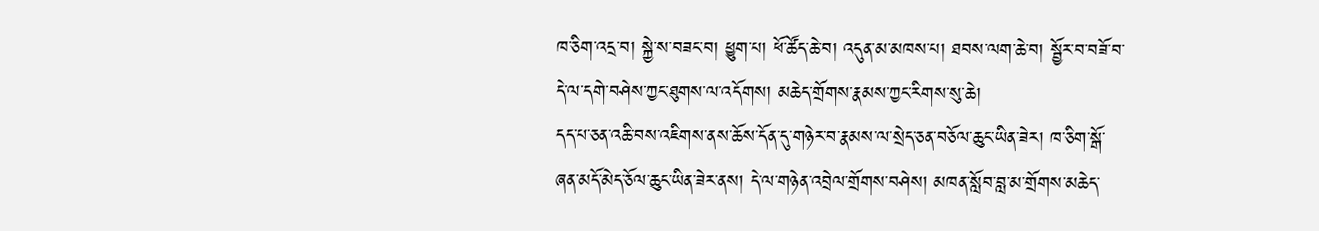ཁ་ཅིག་འདྲ་བ། སྐྱེ་ས་བཟང་བ། ཕྱུག་པ། ཕོ་ཚོད་ཆེ་བ། འདུན་མ་མཁས་པ། ཐབས་ལག་ཆེ་བ། སྦྱོར་བ་བཟོ་བ་དེ་ལ་དགེ་བཤེས་ཀྱང་ཐུགས་ལ་འདོགས། མཆེད་གྲོགས་རྣམས་ཀྱང་རིགས་སུ་ཆེ།
དད་པ་ཅན་འཆི་བས་འཇིགས་ནས་ཆོས་དོན་དུ་གཉེར་བ་རྣམས་ལ་སྲེད་ཅན་བཅོལ་ཆུང་ཡིན་ཟེར། ཁ་ཅིག་སྒོ་ཞན་མདོ་མེད་ཅོལ་ཆུང་ཡིན་ཟེར་ནས། དེ་ལ་གཉེན་འབྲེལ་གྲོགས་བཤེས། མཁན་སློབ་བླ་མ་གྲོགས་མཆེད་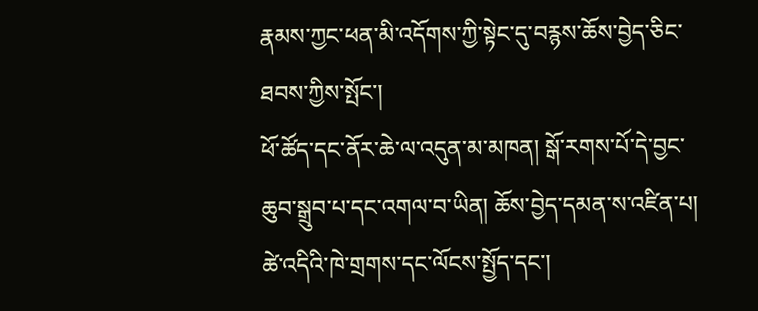རྣམས་ཀྱང་ཕན་མི་འདོགས་ཀྱི་སྟེང་དུ་བརྙས་ཆོས་བྱེད་ཅིང་ཐབས་ཀྱིས་སྤོང་།
ཕོ་ཚོད་དང་ནོར་ཆེ་ལ་འདུན་མ་མཁན། སྒོ་རགས་པོ་དེ་བྱང་ཆུབ་སྒྲུབ་པ་དང་འགལ་བ་ཡིན། ཆོས་བྱེད་དམན་ས་འཛིན་པ། ཚེ་འདིའི་ཁེ་གྲགས་དང་ལོངས་སྤྱོད་དང་།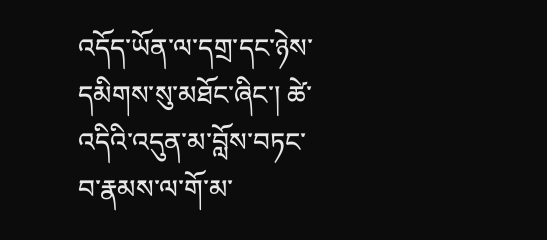འདོད་ཡོན་ལ་དགྲ་དང་ཉེས་དམིགས་སུ་མཐོང་ཞིང་། ཚེ་འདིའི་འདུན་མ་བློས་བཏང་བ་རྣམས་ལ་གོ་མ་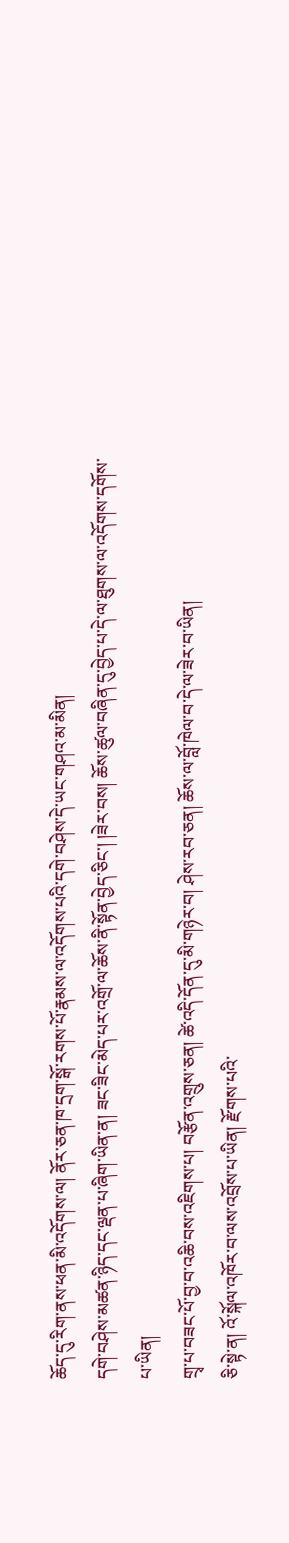ཆོད་དུ་རིག་ནས་ཕན་མི་འདོགས་ལ། ནོར་ཅན་ཁ་དྲག་སྒོ་རགས་པོ་རྣམས་ལ་འདོགས་པའི་དགེ་བཤེས་དེ་ཡང་གཤའ་མ་མིན།
དགེ་བཤེས་མཚན་ཉིད་དང་ལྡན་པ་ཞིག་ཡིན་ན། ཟང་ཟིང་མེད་པར་འགྲོ་ལ་ཆོས་ནི་སྟོན་བྱེད་ཅིང་། །ཟེར་བས། ཆོས་ཚུལ་བཞིན་དུ་བྱེད་པ་དེ་ལ་ཐུགས་ལ་འདོགས་དགོས་པ་ཡིན།
གྲྭ་པ་བཟང་པོ་བྱ་བ་འཆི་བས་འཇིགས་པ། བརྩོན་འགྲུས་ཅན། ཚེ་འདི་དོན་དུ་མི་གཉེར་བ། ཤེས་རབ་ཅན། ཆོས་ལ་བློ་ཁེལ་བ་དེ་ལ་ཟེར་བ་ཡིན།
ཅི་སྟེ་ན། འོ་སྐོལ་འཁོར་བ་ལས་འབྲོས་པ་ཡིན། རྫོགས་པའི་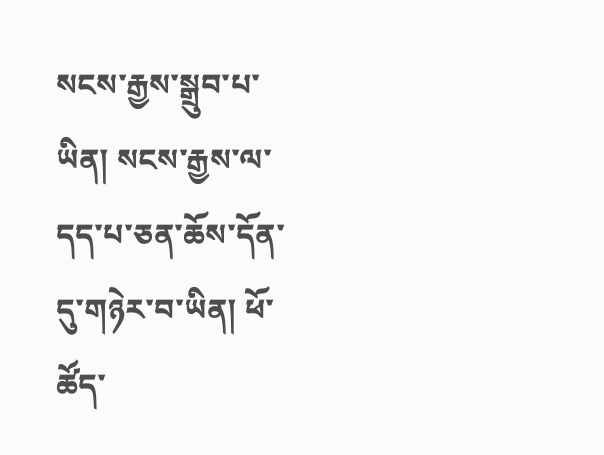སངས་རྒྱས་སྒྲུབ་པ་ཡིན། སངས་རྒྱས་ལ་དད་པ་ཅན་ཆོས་དོན་དུ་གཉེར་བ་ཡིན། ཕོ་ཚོད་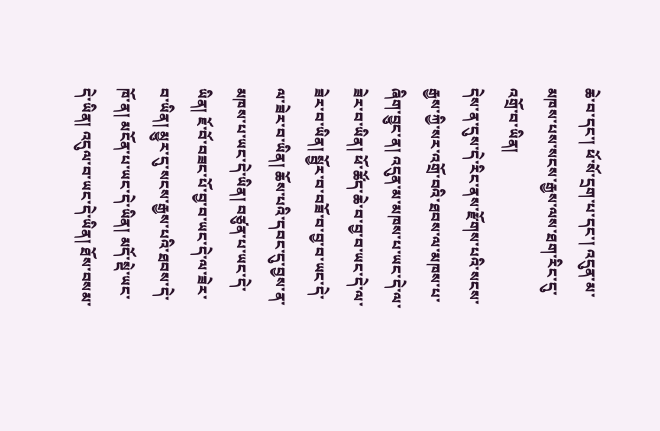ཆེ་བ་དང་། ཕོ་སོ་དྲག་པ་དང་། འདུན་མ་མཁས་པས་སངས་རྒྱས་ལས་ཐག་རིང་དུ་འགྲོ་བ་ཡིན།
དེས་ན་དུས་དེ་རིང་ནས་རྫོགས་པའི་སངས་རྒྱས་ཀྱི་སར་འགྲོ་བའི་ཐབས་ལ་མཁས་པ་ཞིག་བྱུང་ན། འདུན་མ་མཁས་པ་ཡང་དེ་ལ་ཟེར་བ་ཡིན། ཕོ་ཚོད་ཆེ་བ་བྱ་བ་ཡང་དེ་ལ་ཟེར་བ་ཡིན། སྦྱོར་བ་བཟོ་བ་བྱ་བ་ཡང་དེ་ལ་ཟེར་བ་ཡིན། ཆོས་པའི་དབང་དུ་བྱས་ན་མཁས་པ་ཡང་དེ་ཡིན། བཙུན་པ་ཡང་དེ་ཡིན། ཇོ་བོ་བཟང་པོ་བྱ་བ་ཡང་དེ་ལ་ཟེར་བ་ཡིན། མྱུར་དུ་སངས་རྒྱས་པའི་ཐབས་དེ་ཁོ་ན། མངོན་པ་ཡང་དེ་ཡིན། མདོ་སྡེ་ཡང་དེ་ཡིན། འདུལ་བ་ཡང་དེ་ཡིན། ཐོས་བསམ་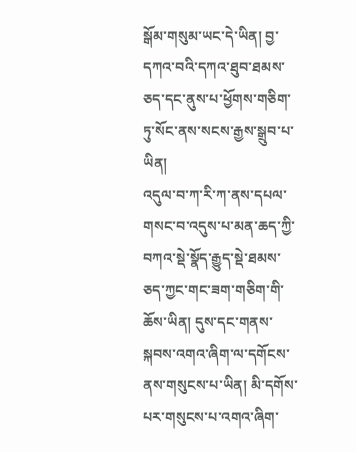སྒོམ་གསུམ་ཡང་དེ་ཡིན། བྱ་དཀའ་བའི་དཀའ་ཐུབ་ཐམས་ཅད་དང་ནུས་པ་ཕྱོགས་གཅིག་ཏུ་སོང་ནས་སངས་རྒྱས་སྒྲུབ་པ་ཡིན།
འདུལ་བ་ཀ་རི་ཀ་ནས་དཔལ་གསང་བ་འདུས་པ་མན་ཆད་ཀྱི་བཀའ་སྡེ་སྣོད་རྒྱུད་སྡེ་ཐམས་ཅད་ཀྱང་གང་ཟག་གཅིག་གི་ཆོས་ཡིན། དུས་དང་གནས་སྐབས་འགའ་ཞིག་ལ་དགོངས་ནས་གསུངས་པ་ཡིན། མི་དགོས་པར་གསུངས་པ་འགའ་ཞིག་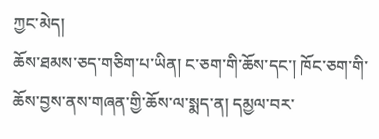ཀྱང་མེད།
ཆོས་ཐམས་ཅད་གཅིག་པ་ཡིན། ང་ཅག་གི་ཆོས་དང་། ཁོང་ཅག་གི་ཆོས་བྱས་ནས་གཞན་གྱི་ཆོས་ལ་སྨད་ན། དམྱལ་བར་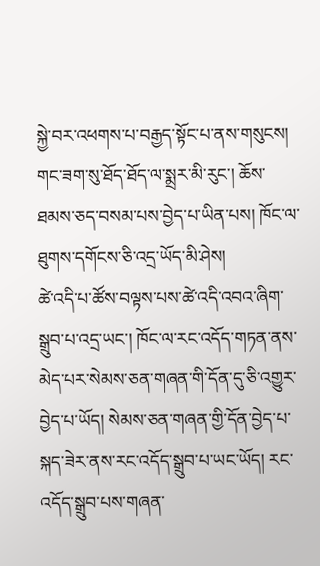སྐྱེ་བར་འཕགས་པ་བརྒྱད་སྟོང་པ་ནས་གསུངས། གང་ཟག་སུ་ཐོད་ཐོད་ལ་སྨྲར་མི་རུང་། ཆོས་ཐམས་ཅད་བསམ་པས་བྱེད་པ་ཡིན་པས། ཁོང་ལ་ཐུགས་དགོངས་ཅི་འདྲ་ཡོད་མི་ཤེས།
ཚེ་འདི་པ་ཚོས་བལྟས་པས་ཚེ་འདི་འབའ་ཞིག་སྒྲུབ་པ་འདྲ་ཡང་། ཁོང་ལ་རང་འདོད་གཏན་ནས་མེད་པར་སེམས་ཅན་གཞན་གི་དོན་དུ་ཅི་འགྱུར་བྱེད་པ་ཡོད། སེམས་ཅན་གཞན་གྱི་དོན་བྱེད་པ་སྐད་ཟེར་ནས་རང་འདོད་སྒྲུབ་པ་ཡང་ཡོད། རང་འདོད་སྒྲུབ་པས་གཞན་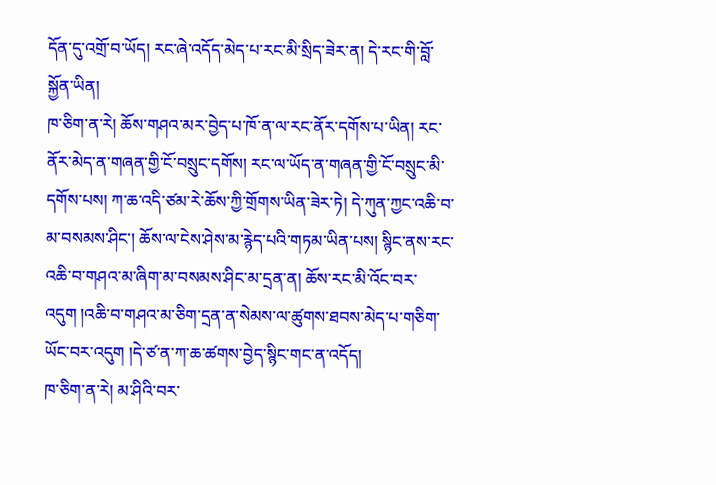དོན་དུ་འགྲོ་བ་ཡོད། རང་ཞེ་འདོད་མེད་པ་རང་མི་སྲིད་ཟེར་ན། དེ་རང་གི་བློ་སྐྱོན་ཡིན།
ཁ་ཅིག་ན་རེ། ཆོས་གཤའ་མར་བྱེད་པ་ཁོ་ན་ལ་རང་ནོར་དགོས་པ་ཡིན། རང་ནོར་མེད་ན་གཞན་གྱི་ངོ་བསྲུང་དགོས། རང་ལ་ཡོད་ན་གཞན་གྱི་ངོ་བསྲུང་མི་དགོས་པས། ཀ་ཆ་འདི་ཙམ་རེ་ཆོས་ཀྱི་གྲོགས་ཡིན་ཟེར་ཏེ། དེ་ཀུན་ཀྱང་འཆི་བ་མ་བསམས་ཤིང་། ཆོས་ལ་ངེས་ཤེས་མ་རྙེད་པའི་གཏམ་ཡིན་པས། སྙིང་ནས་རང་འཆི་བ་གཤའ་མ་ཞིག་མ་བསམས་ཤིང་མ་དྲན་ན། ཆོས་རང་མི་འོང་བར་འདུག །འཆི་བ་གཤའ་མ་ཅིག་དྲན་ན་སེམས་ལ་ཚུགས་ཐབས་མེད་པ་གཅིག་ཡོང་བར་འདུག །དེ་ཙ་ན་ཀ་ཆ་ཚགས་བྱེད་སྙིང་གང་ན་འདོད།
ཁ་ཅིག་ན་རེ། མ་ཤིའི་བར་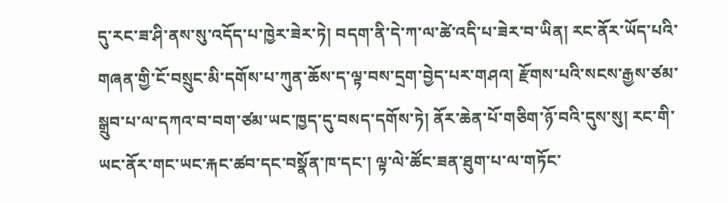དུ་རང་ཟ་ཤི་ནས་སུ་འདོད་པ་ཁྱེར་ཟེར་ཏེ། བདག་ནི་དེ་ཀ་ལ་ཚེ་འདི་པ་ཟེར་བ་ཡིན། རང་ནོར་ཡོད་པའི་གཞན་གྱི་ངོ་བསྲུང་མི་དགོས་པ་ཀུན་ཆོས་ད་ལྟ་བས་དྲག་བྱེད་པར་གཤའ། རྫོགས་པའི་སངས་རྒྱས་ཙམ་སྒྲུབ་པ་ལ་དཀའ་བ་བག་ཙམ་ཡང་ཁྱད་དུ་བསད་དགོས་ཏེ། ནོར་ཆེན་པོ་གཅིག་ཉོ་བའི་དུས་སུ། རང་གི་ཡང་ནོར་གང་ཡང་རྐང་ཚབ་དང་བསྣོན་ཁ་དང་། ལྟ་ལེ་ཚོང་ཟན་ཐུག་པ་ལ་གཏོང་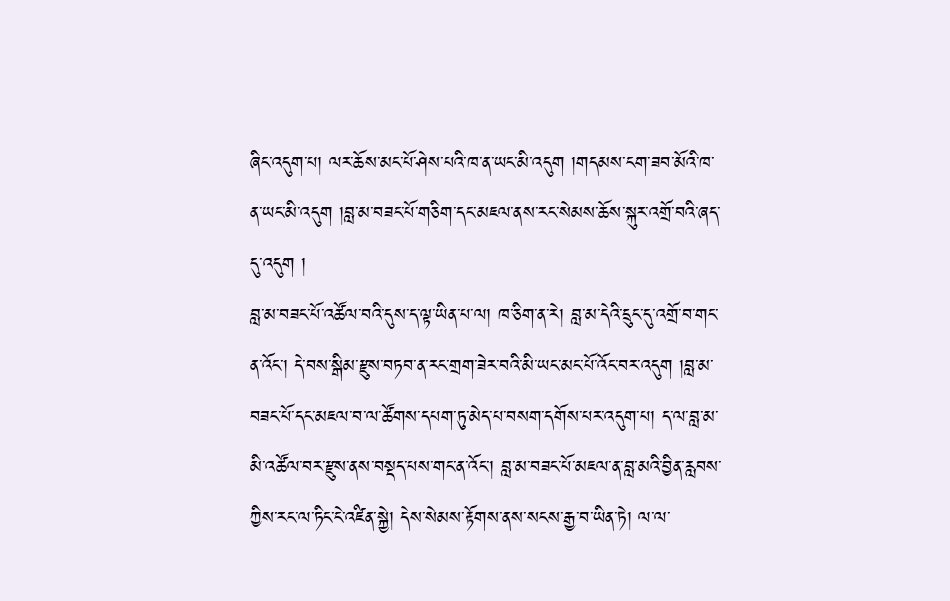ཞིང་འདུག་པ། ལར་ཆོས་མང་པོ་ཤེས་པའི་ཁ་ན་ཡང་མི་འདུག །གདམས་ངག་ཟབ་མོའི་ཁ་ན་ཡང་མི་འདུག །བླ་མ་བཟང་པོ་གཅིག་དང་མཇལ་ནས་རང་སེམས་ཆོས་སྐུར་འགྲོ་བའི་ཞད་དུ་འདུག །
བླ་མ་བཟང་པོ་འཚོལ་བའི་དུས་ད་ལྟ་ཡིན་པ་ལ། ཁ་ཅིག་ན་རེ། བླ་མ་དེའི་དྲུང་དུ་འགྲོ་བ་གང་ན་འོང་། དེ་བས་སྒིམ་རྫུས་བཏབ་ན་རང་གྲག་ཟེར་བའི་མི་ཡང་མང་པོ་འོང་བར་འདུག །བླ་མ་བཟང་པོ་དང་མཇལ་བ་ལ་ཚོགས་དཔག་ཏུ་མེད་པ་བསག་དགོས་པར་འདུག་པ། ད་ལ་བླ་མ་མི་འཚོལ་བར་རྫུས་ནས་བསྡད་པས་གང་ན་འོང་། བླ་མ་བཟང་པོ་མཇལ་ན་བླ་མའི་བྱིན་རླབས་ཀྱིས་རང་ལ་ཏིང་ངེ་འཛིན་སྐྱེ། དེས་སེམས་རྟོགས་ནས་སངས་རྒྱ་བ་ཡིན་ཏེ། ལ་ལ་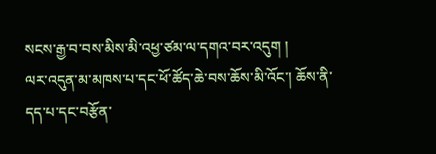སངས་རྒྱ་བ་བས་མིས་མི་འཕྱ་ཙམ་ལ་དགའ་བར་འདུག །
ལར་འདུན་མ་མཁས་པ་དང་ཕོ་ཚོད་ཆེ་བས་ཆོས་མི་འོང་། ཆོས་ནི་དད་པ་དང་བརྩོན་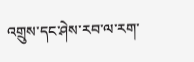འགྲུས་དང་ཤེས་རབ་ལ་རག་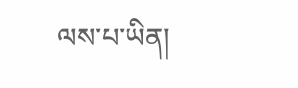ལས་པ་ཡིན།